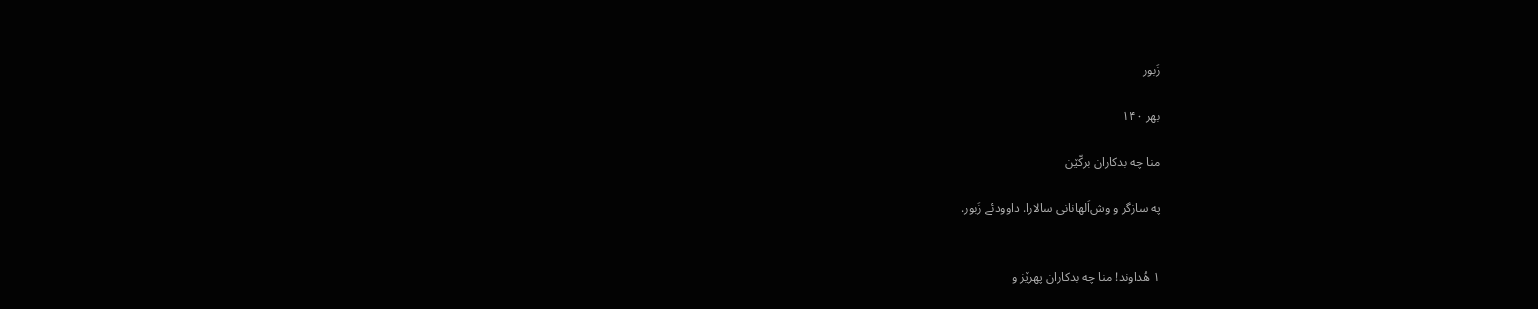زَبور

بهر ۱۴۰

منا چه بدکاران برکّێن

په سازگر و وش‌اَلهانانی سالارا. داوودئے زَبور.


۱ هُداوند! منا چه بدکاران پهرێز و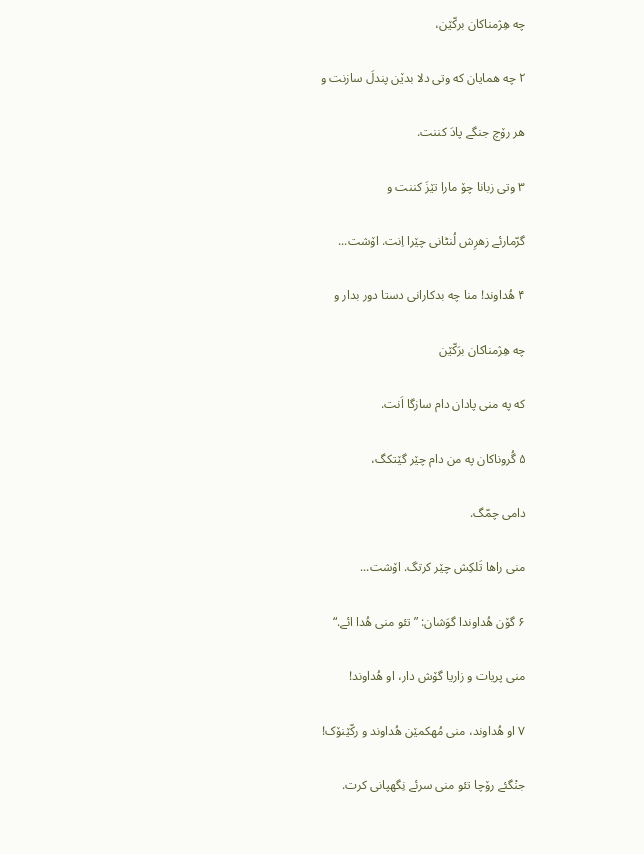چه هِژمناکان برکّێن،

۲ چه همایان که وتی دلا بدێن پندلَ سازنت و

هر رۆچ جنگے پادَ کننت.

۳ وتی زبانا چۆ مارا تێزَ کننت و

گرّمارئے زهرِش لُنٹانی چێرا اِنت. اۆشت...

۴ هُداوند! منا چه بدکارانی دستا دور بدار و

چه هِژمناکان برَکّێن

که په منی پادان دام سازگا اَنت.

۵ گُروناکان په من دام چێر گێتکگ،

دامی چمّگ.

منی راها تَلکِش چێر کرتگ. اۆشت...

۶ گۆن هُداوندا گوَشان: ”تئو منی هُدا ائے.“

منی پریات و زاریا گۆش دار، او هُداوند!

۷ او هُداوند، منی مُهکمێن هُداوند و رکّێنۆک!

جنْگئے رۆچا تئو منی سرئے نِگهپانی کرت.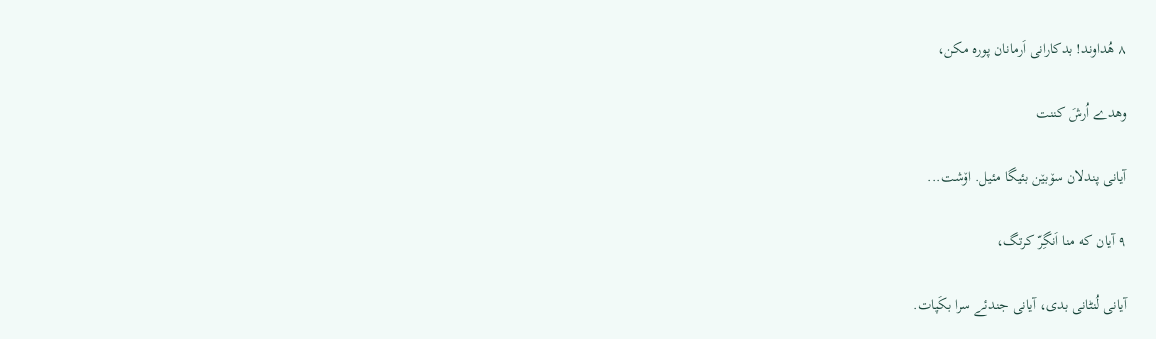۸ هُداوند! بدکارانی اَرمانان پوره مکن،

وهدے اُرشَ کننت

آیانی پندلان سۆبێن بئیگا مئیل. اۆشت...

۹ آیان که منا اَنگِرّ کرتگ،

آیانی لُنٹانی بدی، آیانی جندئے سرا بکَپات.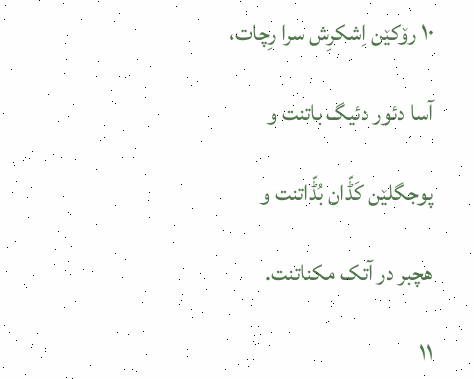۱۰ رۆکێن اِشکرِش سرا رِچات،

آسا دئور دئیگ باتنت و

پوجگلێن کَڈّان بُڈّاتنت و

هچبر در آتک مکناتنت.

۱۱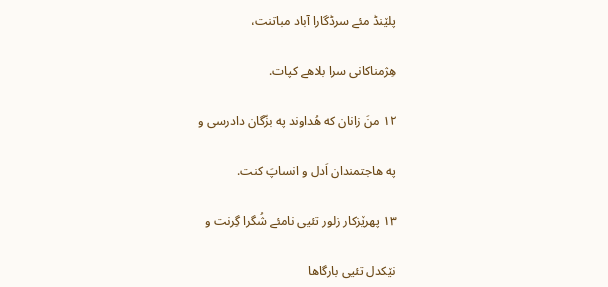پلێنڈ مئے سرڈگارا آباد مباتنت،

هِژمناکانی سرا بلاهے کپات.

۱۲ منَ زانان که هُداوند په بزّگان دادرسی و

په هاجتمندان اَدل و انساپَ کنت.

۱۳ پهرێزکار زلور تئیی نامئے شُگرا گِرنت و

نێکدل تئیی بارگاها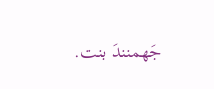جَهمنندَ بنت.